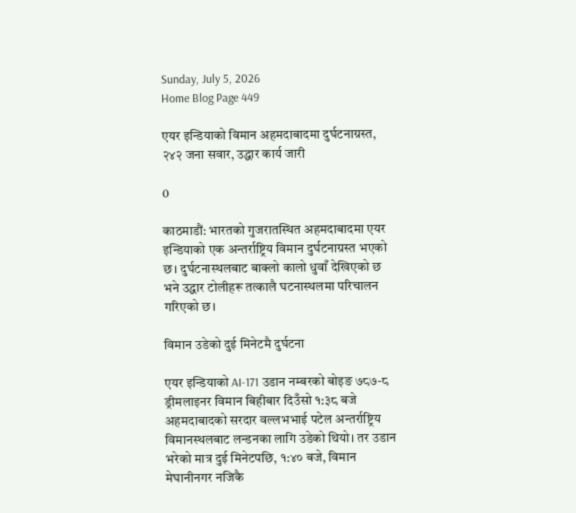Sunday, July 5, 2026
Home Blog Page 449

एयर इन्डियाको विमान अहमदाबादमा दुर्घटनाग्रस्त, २४२ जना सवार, उद्धार कार्य जारी

0

काठमाडौं: भारतको गुजरातस्थित अहमदाबादमा एयर इन्डियाको एक अन्तर्राष्ट्रिय विमान दुर्घटनाग्रस्त भएको छ। दुर्घटनास्थलबाट बाक्लो कालो धुवाँ देखिएको छ भने उद्धार टोलीहरू तत्कालै घटनास्थलमा परिचालन गरिएको छ।

विमान उडेको दुई मिनेटमै दुर्घटना

एयर इन्डियाको AI-171 उडान नम्बरको बोइङ ७८७-८ ड्रीमलाइनर विमान बिहीबार दिउँसो १:३८ बजे अहमदाबादको सरदार वल्लभभाई पटेल अन्तर्राष्ट्रिय विमानस्थलबाट लन्डनका लागि उडेको थियो। तर उडान भरेको मात्र दुई मिनेटपछि, १:४० बजे, विमान मेघानीनगर नजिकै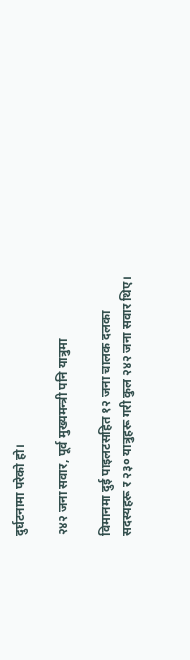दुर्घटनामा परेको हो।

२४२ जना सवार, पूर्व मुख्यमन्त्री पनि यात्रुमा

विमानमा दुई पाइलटसहित १२ जना चालक दलका सदस्यहरू र २३० यात्रुहरू गरी कुल २४२ जना सवार थिए।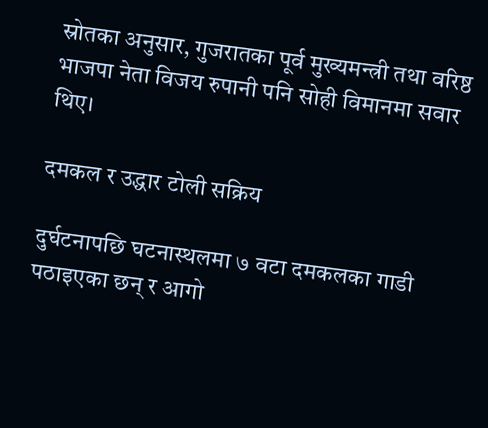स्रोतका अनुसार, गुजरातका पूर्व मुख्यमन्त्री तथा वरिष्ठ भाजपा नेता विजय रुपानी पनि सोही विमानमा सवार थिए।

दमकल र उद्धार टोली सक्रिय

दुर्घटनापछि घटनास्थलमा ७ वटा दमकलका गाडी पठाइएका छन् र आगो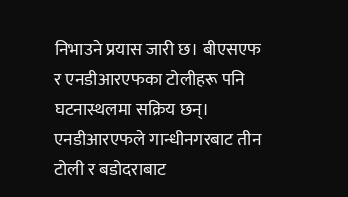निभाउने प्रयास जारी छ। बीएसएफ र एनडीआरएफका टोलीहरू पनि घटनास्थलमा सक्रिय छन्। एनडीआरएफले गान्धीनगरबाट तीन टोली र बडोदराबाट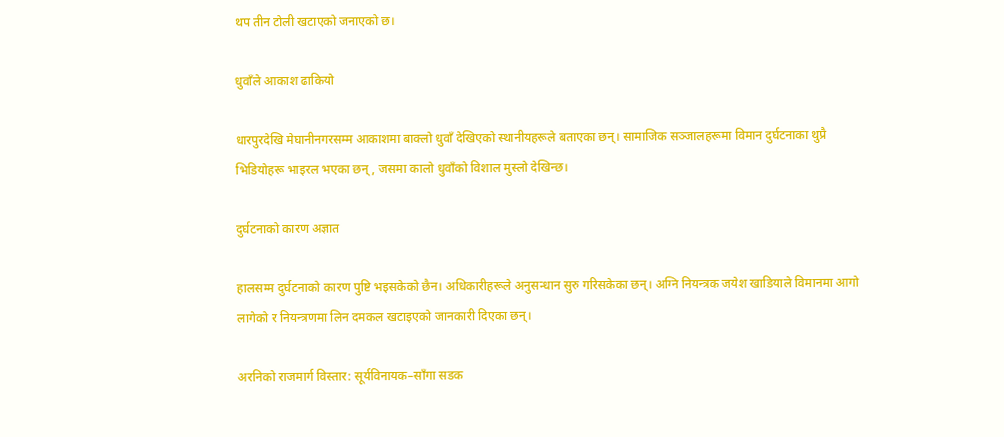थप तीन टोली खटाएको जनाएको छ।

धुवाँले आकाश ढाकियो

धारपुरदेखि मेघानीनगरसम्म आकाशमा बाक्लो धुवाँ देखिएको स्थानीयहरूले बताएका छन्। सामाजिक सञ्जालहरूमा विमान दुर्घटनाका थुप्रै भिडियोहरू भाइरल भएका छन्, जसमा कालो धुवाँको विशाल मुस्लो देखिन्छ।

दुर्घटनाको कारण अज्ञात

हालसम्म दुर्घटनाको कारण पुष्टि भइसकेको छैन। अधिकारीहरूले अनुसन्धान सुरु गरिसकेका छन्। अग्नि नियन्त्रक जयेश खाडियाले विमानमा आगो लागेको र नियन्त्रणमा लिन दमकल खटाइएको जानकारी दिएका छन्।

अरनिको राजमार्ग विस्तार: सूर्यविनायक–साँगा सडक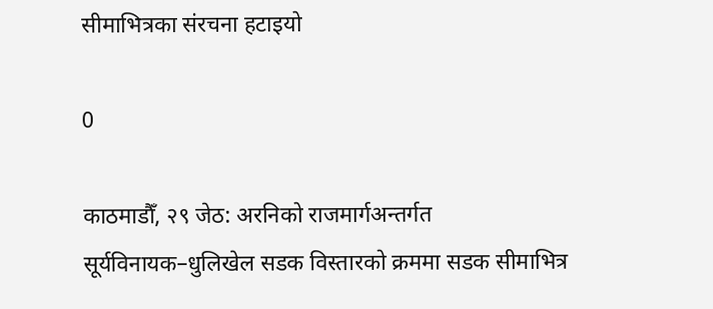सीमाभित्रका संरचना हटाइयो

0

काठमाडौँ, २९ जेठ: अरनिको राजमार्गअन्तर्गत सूर्यविनायक–धुलिखेल सडक विस्तारको क्रममा सडक सीमाभित्र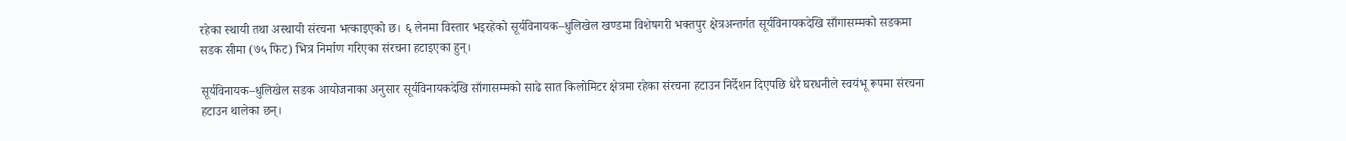रहेका स्थायी तथा अस्थायी संरचना भत्काइएको छ। ६ लेनमा विस्तार भइरहेको सूर्यविनायक–धुलिखेल खण्डमा विशेषगरी भक्तपुर क्षेत्रअन्तर्गत सूर्यविनायकदेखि साँगासम्मको सडकमा सडक सीमा (७५ फिट) भित्र निर्माण गरिएका संरचना हटाइएका हुन्।

सूर्यविनायक–धुलिखेल सडक आयोजनाका अनुसार सूर्यविनायकदेखि साँगासम्मको साढे सात किलोमिटर क्षेत्रमा रहेका संरचना हटाउन निर्देशन दिएपछि धेरै घरधनीले स्वयंभू रूपमा संरचना हटाउन थालेका छन्।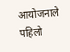आयोजनाले पहिलो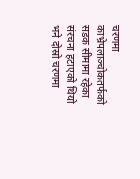चरणमा काभ्रेपलाञ्चोकतर्फको सडक सीमामा रहेका संरचना हटाएको थियो भने दोस्रो चरणमा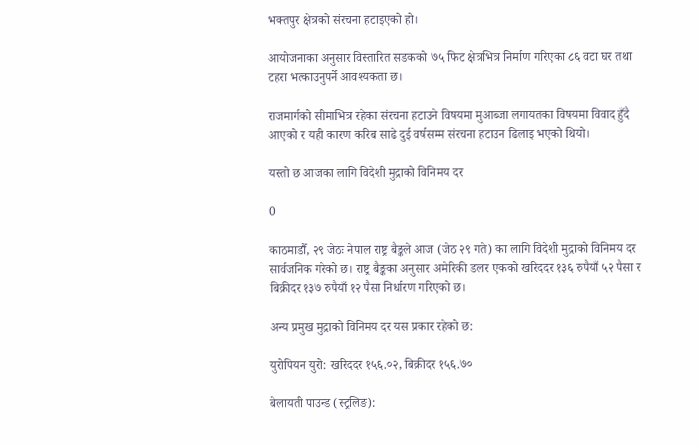भक्तपुर क्षेत्रको संरचना हटाइएको हो।

आयोजनाका अनुसार विस्तारित सडकको ७५ फिट क्षेत्रभित्र निर्माण गरिएका ८६ वटा घर तथा टहरा भत्काउनुपर्ने आवश्यकता छ।

राजमार्गको सीमाभित्र रहेका संरचना हटाउने विषयमा मुआब्जा लगायतका विषयमा विवाद हुँदै आएको र यही कारण करिब साढे दुई वर्षसम्म संरचना हटाउन ढिलाइ भएको थियो।

यस्तो छ आजका लागि विदेशी मुद्राको विनिमय दर

0

काठमाडौँ, २९ जेठः नेपाल राष्ट्र बैङ्कले आज (जेठ २९ गते) का लागि विदेशी मुद्राको विनिमय दर सार्वजनिक गरेको छ। राष्ट्र बैङ्कका अनुसार अमेरिकी डलर एकको खरिददर १३६ रुपैयाँ ५२ पैसा र बिक्रीदर १३७ रुपैयाँ १२ पैसा निर्धारण गरिएको छ।

अन्य प्रमुख मुद्राको विनिमय दर यस प्रकार रहेको छ:

युरोपियन युरो: खरिददर १५६.०२, बिक्रीदर १५६.७०

बेलायती पाउन्ड (स्ट्रलिङ):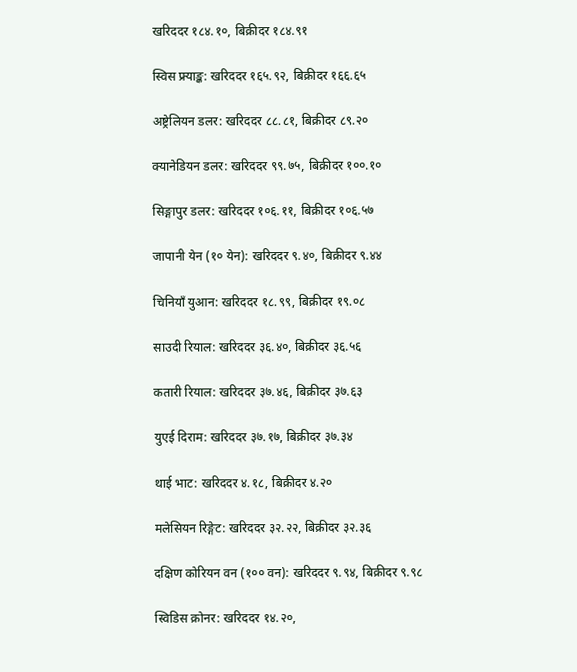खरिददर १८४.१०, बिक्रीदर १८४.९१

स्विस फ्र्याङ्क: खरिददर १६५.९२, बिक्रीदर १६६.६५

अष्ट्रेलियन डलर: खरिददर ८८.८१, बिक्रीदर ८९.२०

क्यानेडियन डलर: खरिददर ९९.७५, बिक्रीदर १००.१०

सिङ्गापुर डलर: खरिददर १०६.११, बिक्रीदर १०६.५७

जापानी येन (१० येन): खरिददर ९.४०, बिक्रीदर ९.४४

चिनियाँ युआन: खरिददर १८.९९, बिक्रीदर १९.०८

साउदी रियाल: खरिददर ३६.४०, बिक्रीदर ३६.५६

कतारी रियाल: खरिददर ३७.४६, बिक्रीदर ३७.६३

युएई दिराम: खरिददर ३७.१७, बिक्रीदर ३७.३४

थाई भाट: खरिददर ४.१८, बिक्रीदर ४.२०

मलेसियन रिङ्गेट: खरिददर ३२.२२, बिक्रीदर ३२.३६

दक्षिण कोरियन वन (१०० वन): खरिददर ९.९४, बिक्रीदर ९.९८

स्विडिस क्रोनर: खरिददर १४.२०,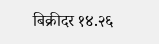बिक्रीदर १४.२६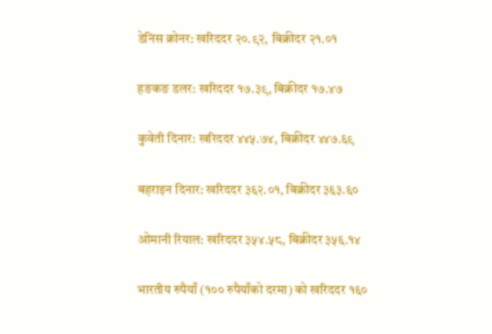डेनिस क्रोनर: खरिददर २०.९२, बिक्रीदर २१.०१

हङकङ डलर: खरिददर १७.३९, बिक्रीदर १७.४७

कुवेती दिनार: खरिददर ४४५.७४, बिक्रीदर ४४७.६९

बहराइन दिनार: खरिददर ३६२.०१, बिक्रीदर ३६३.६०

ओमानी रियाल: खरिददर ३५४.५८, बिक्रीदर ३५६.१४

भारतीय रुपैयाँ (१०० रुपैयाँको दरमा) को खरिददर १६०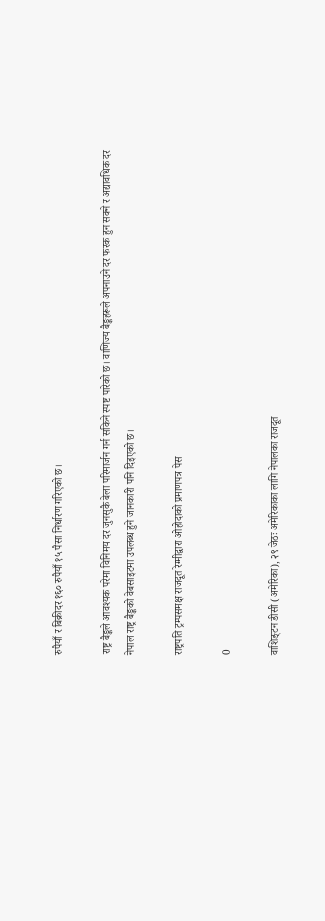रुपैयाँ र बिक्रीदर १६० रुपैयाँ १५ पैसा निर्धारण गरिएको छ।

राष्ट्र बैङ्कले आवश्यक परेमा विनिमय दर जुनसुकै बेला परिमार्जन गर्न सकिने स्पष्ट पारेको छ। वाणिज्य बैङ्कहरूले अपनाउने दर फरक हुन सक्ने र अद्यावधिक दर नेपाल राष्ट्र बैङ्कको वेबसाइटमा उपलब्ध हुने जानकारी पनि दिइएको छ।

राष्ट्रपति ट्रम्पसमक्ष राजदूत रेग्मीद्वारा ओहोदाको प्रमाणपत्र पेस

0

वाशिङ्टन डीसी (अमेरिका), २९ जेठः अमेरिकाका लागि नेपालका राजदूत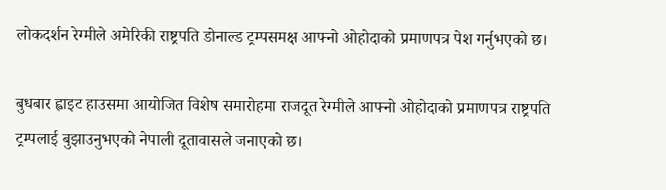लोकदर्शन रेग्मीले अमेरिकी राष्ट्रपति डोनाल्ड ट्रम्पसमक्ष आफ्नो ओहोदाको प्रमाणपत्र पेश गर्नुभएको छ।

बुधबार ह्वाइट हाउसमा आयोजित विशेष समारोहमा राजदूत रेग्मीले आफ्नो ओहोदाको प्रमाणपत्र राष्ट्रपति ट्रम्पलाई बुझाउनुभएको नेपाली दूतावासले जनाएको छ।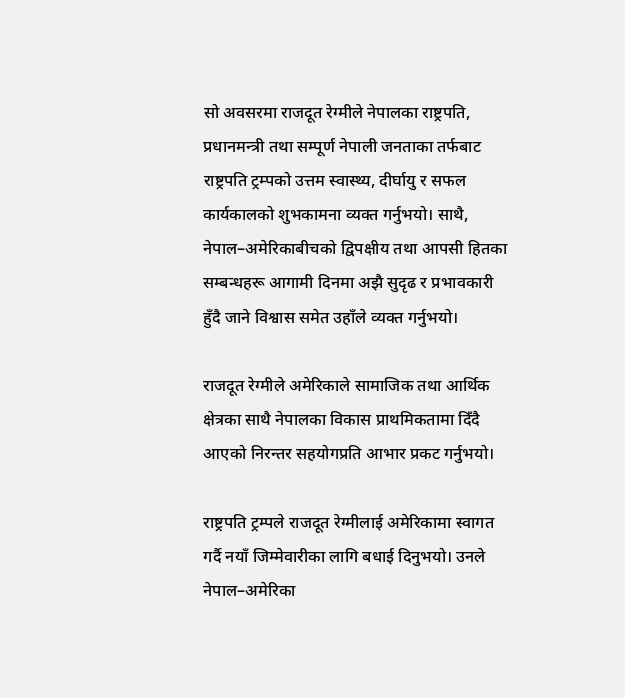सो अवसरमा राजदूत रेग्मीले नेपालका राष्ट्रपति, प्रधानमन्त्री तथा सम्पूर्ण नेपाली जनताका तर्फबाट राष्ट्रपति ट्रम्पको उत्तम स्वास्थ्य, दीर्घायु र सफल कार्यकालको शुभकामना व्यक्त गर्नुभयो। साथै, नेपाल–अमेरिकाबीचको द्विपक्षीय तथा आपसी हितका सम्बन्धहरू आगामी दिनमा अझै सुदृढ र प्रभावकारी हुँदै जाने विश्वास समेत उहाँले व्यक्त गर्नुभयो।

राजदूत रेग्मीले अमेरिकाले सामाजिक तथा आर्थिक क्षेत्रका साथै नेपालका विकास प्राथमिकतामा दिँदै आएको निरन्तर सहयोगप्रति आभार प्रकट गर्नुभयो।

राष्ट्रपति ट्रम्पले राजदूत रेग्मीलाई अमेरिकामा स्वागत गर्दै नयाँ जिम्मेवारीका लागि बधाई दिनुभयो। उनले नेपाल–अमेरिका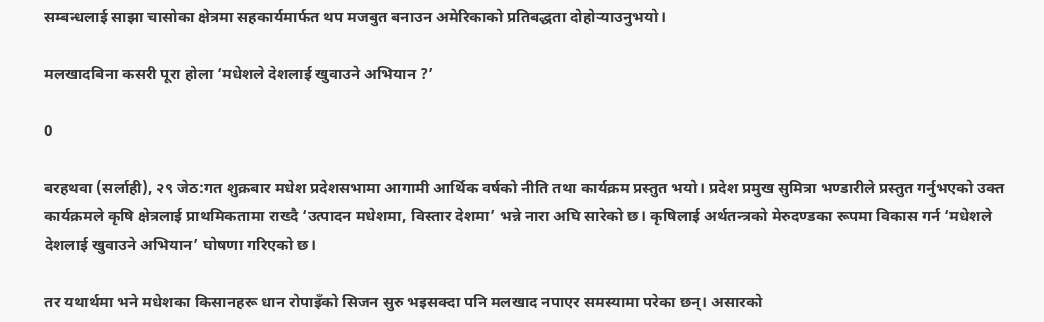सम्बन्धलाई साझा चासोका क्षेत्रमा सहकार्यमार्फत थप मजबुत बनाउन अमेरिकाको प्रतिबद्धता दोहोर्‍याउनुभयो।

मलखादबिना कसरी पूरा होला ‘मधेशले देशलाई खुवाउने अभियान ?’

0

बरहथवा (सर्लाही), २९ जेठ:गत शुक्रबार मधेश प्रदेशसभामा आगामी आर्थिक वर्षको नीति तथा कार्यक्रम प्रस्तुत भयो। प्रदेश प्रमुख सुमित्रा भण्डारीले प्रस्तुत गर्नुभएको उक्त कार्यक्रमले कृषि क्षेत्रलाई प्राथमिकतामा राख्दै ‘उत्पादन मधेशमा, विस्तार देशमा’ भन्ने नारा अघि सारेको छ। कृषिलाई अर्थतन्त्रको मेरुदण्डका रूपमा विकास गर्न ‘मधेशले देशलाई खुवाउने अभियान’ घोषणा गरिएको छ।

तर यथार्थमा भने मधेशका किसानहरू धान रोपाइँको सिजन सुरु भइसक्दा पनि मलखाद नपाएर समस्यामा परेका छन्। असारको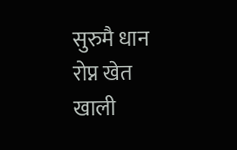सुरुमै धान रोप्न खेत खाली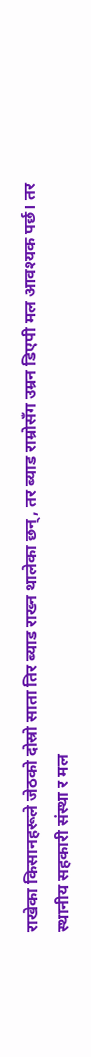राखेका किसानहरूले जेठको दोस्रो साता तिर ब्याड राख्न थालेका छन्, तर ब्याड राम्रोसँग उम्रन डिएपी मल आवश्यक पर्छ। तर स्थानीय सहकारी संस्था र मल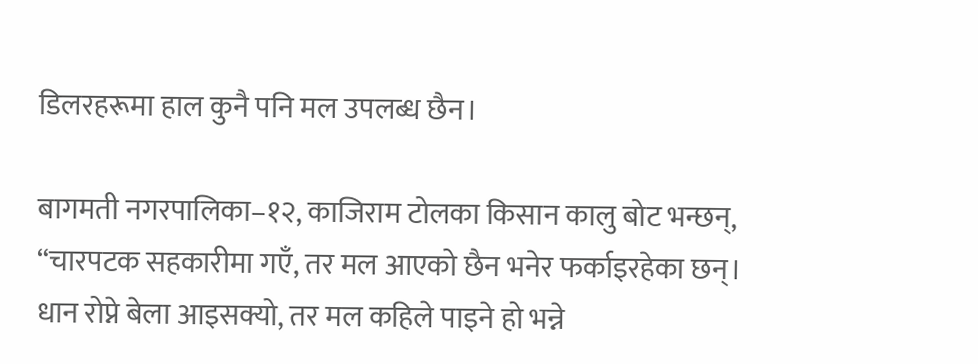डिलरहरूमा हाल कुनै पनि मल उपलब्ध छैन।

बागमती नगरपालिका–१२, काजिराम टोलका किसान कालु बोट भन्छन्, “चारपटक सहकारीमा गएँ, तर मल आएको छैन भनेर फर्काइरहेका छन्। धान रोप्ने बेला आइसक्यो, तर मल कहिले पाइने हो भन्ने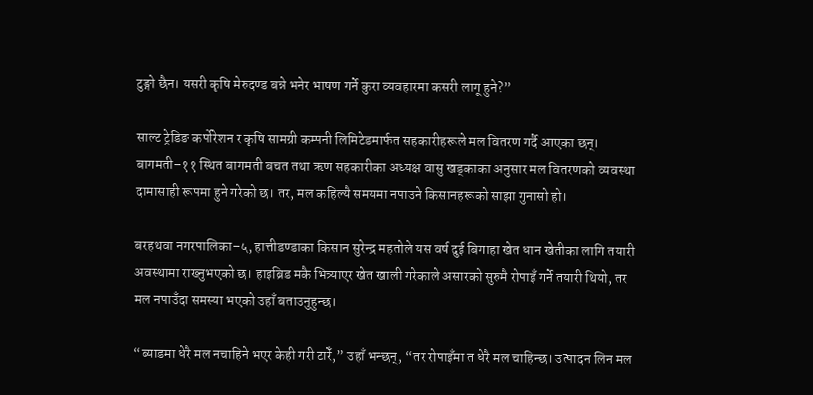टुङ्गो छैन। यसरी कृषि मेरुदण्ड बन्ने भनेर भाषण गर्ने कुरा व्यवहारमा कसरी लागू हुने?”

साल्ट ट्रेडिङ कर्पोरेशन र कृषि सामग्री कम्पनी लिमिटेडमार्फत सहकारीहरूले मल वितरण गर्दै आएका छन्। बागमती–११ स्थित बागमती बचत तथा ऋण सहकारीका अध्यक्ष वासु खड्काका अनुसार मल वितरणको व्यवस्था दामासाही रूपमा हुने गरेको छ। तर, मल कहिल्यै समयमा नपाउने किसानहरूको साझा गुनासो हो।

बरहथवा नगरपालिका–५, हात्तीडण्डाका किसान सुरेन्द्र महतोले यस वर्ष दुई बिगाहा खेत धान खेतीका लागि तयारी अवस्थामा राख्नुभएको छ। हाइब्रिड मकै भित्र्याएर खेत खाली गरेकाले असारको सुरुमै रोपाइँ गर्ने तयारी थियो, तर मल नपाउँदा समस्या भएको उहाँ बताउनुहुन्छ।

“ब्याडमा धेरै मल नचाहिने भएर केही गरी टारेँ,” उहाँ भन्छन्, “तर रोपाइँमा त धेरै मल चाहिन्छ। उत्पादन लिन मल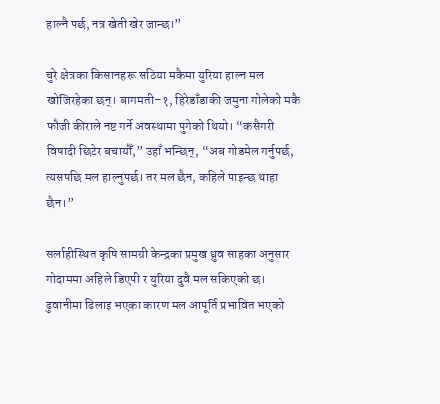हाल्नै पर्छ, नत्र खेती खेर जान्छ।”

चुरे क्षेत्रका किसानहरू सठिया मकैमा युरिया हाल्न मल खोजिरहेका छन्। बागमती–१, हिरेडाँडाकी जमुना गोलेको मकै फौजी कीराले नष्ट गर्ने अवस्थामा पुगेको थियो। “कसैगरी विषादी छिटेर बचायौँ,” उहाँ भन्छिन्, “अब गोडमेल गर्नुपर्छ, त्यसपछि मल हाल्नुपर्छ। तर मल छैन, कहिले पाइन्छ थाहा छैन।”

सर्लाहीस्थित कृषि सामग्री केन्द्रका प्रमुख ध्रुव साहका अनुसार गोदाममा अहिले डिएपी र युरिया दुवै मल सकिएको छ। ढुवानीमा ढिलाइ भएका कारण मल आपूर्ति प्रभावित भएको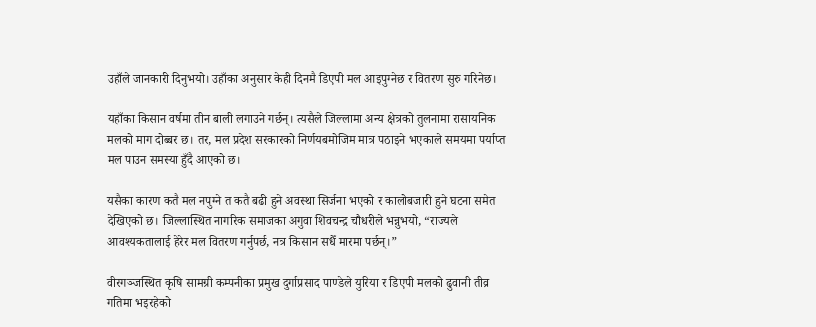उहाँले जानकारी दिनुभयो। उहाँका अनुसार केही दिनमै डिएपी मल आइपुग्नेछ र वितरण सुरु गरिनेछ।

यहाँका किसान वर्षमा तीन बाली लगाउने गर्छन्। त्यसैले जिल्लामा अन्य क्षेत्रको तुलनामा रासायनिक मलको माग दोब्बर छ। तर, मल प्रदेश सरकारको निर्णयबमोजिम मात्र पठाइने भएकाले समयमा पर्याप्त मल पाउन समस्या हुँदै आएको छ।

यसैका कारण कतै मल नपुग्ने त कतै बढी हुने अवस्था सिर्जना भएको र कालोबजारी हुने घटना समेत देखिएको छ। जिल्लास्थित नागरिक समाजका अगुवा शिवचन्द्र चौधरीले भन्नुभयो, “राज्यले आवश्यकतालाई हेरेर मल वितरण गर्नुपर्छ, नत्र किसान सधैँ मारमा पर्छन्।”

वीरगञ्जस्थित कृषि सामग्री कम्पनीका प्रमुख दुर्गाप्रसाद पाण्डेले युरिया र डिएपी मलको ढुवानी तीव्र गतिमा भइरहेको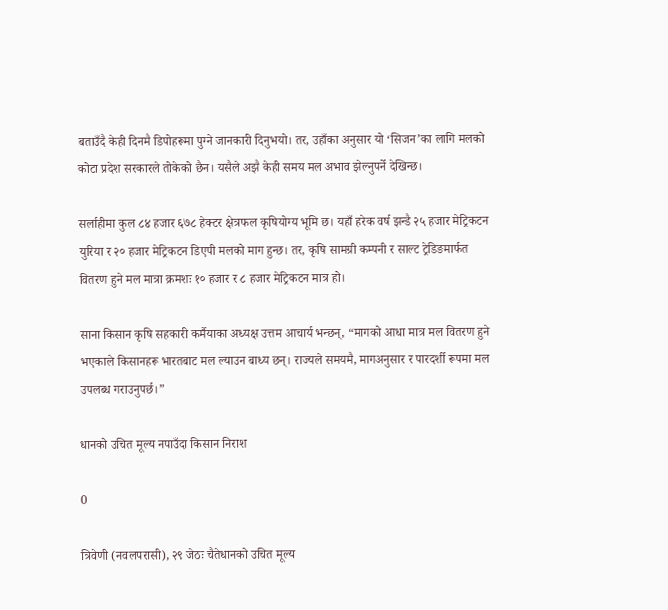बताउँदै केही दिनमै डिपोहरूमा पुग्ने जानकारी दिनुभयो। तर, उहाँका अनुसार यो ‘सिजन’का लागि मलको कोटा प्रदेश सरकारले तोकेको छैन। यसैले अझै केही समय मल अभाव झेल्नुपर्ने देखिन्छ।

सर्लाहीमा कुल ८४ हजार ६७८ हेक्टर क्षेत्रफल कृषियोग्य भूमि छ। यहाँ हरेक वर्ष झन्डै २५ हजार मेट्रिकटन युरिया र २० हजार मेट्रिकटन डिएपी मलको माग हुन्छ। तर, कृषि सामग्री कम्पनी र साल्ट ट्रेडिङमार्फत वितरण हुने मल मात्रा क्रमशः १० हजार र ८ हजार मेट्रिकटन मात्र हो।

साना किसान कृषि सहकारी कर्मैयाका अध्यक्ष उत्तम आचार्य भन्छन्, “मागको आधा मात्र मल वितरण हुने भएकाले किसानहरू भारतबाट मल ल्याउन बाध्य छन्। राज्यले समयमै, मागअनुसार र पारदर्शी रूपमा मल उपलब्ध गराउनुपर्छ।”

धानको उचित मूल्य नपाउँदा किसान निराश

0

त्रिवेणी (नवलपरासी), २९ जेठः चैतेधानको उचित मूल्य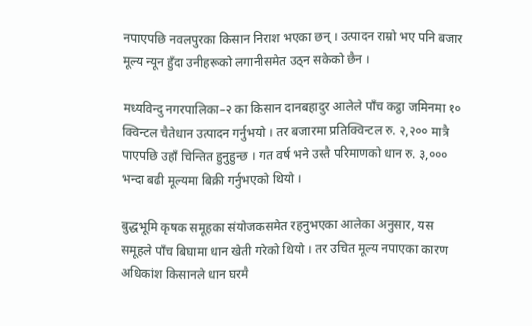नपाएपछि नवलपुरका किसान निराश भएका छन् । उत्पादन राम्रो भए पनि बजार मूल्य न्यून हुँदा उनीहरूको लगानीसमेत उठ्न सकेको छैन ।

मध्यविन्दु नगरपालिका–२ का किसान दानबहादुर आलेले पाँच कट्ठा जमिनमा १० क्विन्टल चैतेधान उत्पादन गर्नुभयो । तर बजारमा प्रतिक्विन्टल रु. २,२०० मात्रै पाएपछि उहाँ चिन्तित हुनुहुन्छ । गत वर्ष भने उस्तै परिमाणको धान रु. ३,००० भन्दा बढी मूल्यमा बिक्री गर्नुभएको थियो ।

बुद्धभूमि कृषक समूहका संयोजकसमेत रहनुभएका आलेका अनुसार, यस समूहले पाँच बिघामा धान खेती गरेको थियो । तर उचित मूल्य नपाएका कारण अधिकांश किसानले धान घरमै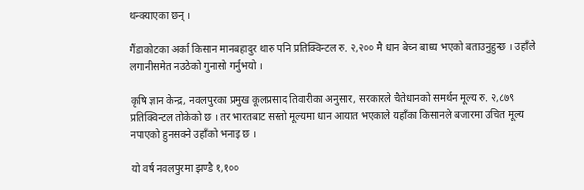थन्क्याएका छन् ।

गैंडाकोटका अर्का किसान मानबहादुर थारु पनि प्रतिक्विन्टल रु. २,२०० मै धान बेच्न बाध्य भएको बताउनुहुन्छ । उहाँले लगानीसमेत नउठेको गुनासो गर्नुभयो ।

कृषि ज्ञान केन्द्र, नवलपुरका प्रमुख कूलप्रसाद तिवारीका अनुसार, सरकारले चैतेधानको समर्थन मूल्य रु. २,८७९ प्रतिक्विन्टल तोकेको छ । तर भारतबाट सस्तो मूल्यमा धान आयात भएकाले यहाँका किसानले बजारमा उचित मूल्य नपाएको हुनसक्ने उहाँको भनाइ छ ।

यो वर्ष नवलपुरमा झण्डै १,१००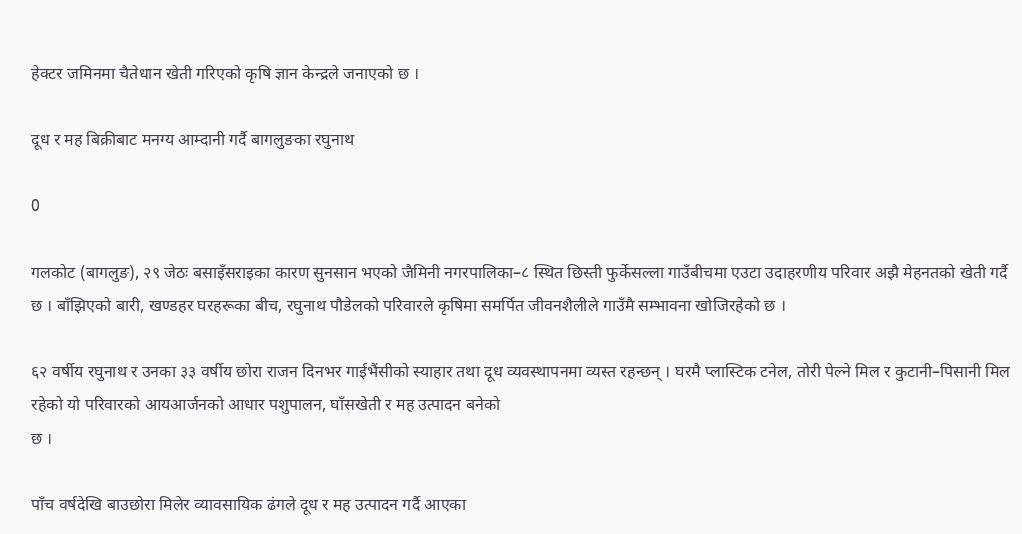हेक्टर जमिनमा चैतेधान खेती गरिएको कृषि ज्ञान केन्द्रले जनाएको छ ।

दूध र मह बिक्रीबाट मनग्य आम्दानी गर्दै बागलुङका रघुनाथ

0

गलकोट (बागलुङ), २९ जेठः बसाइँसराइका कारण सुनसान भएको जैमिनी नगरपालिका–८ स्थित छिस्ती फुर्केसल्ला गाउँबीचमा एउटा उदाहरणीय परिवार अझै मेहनतको खेती गर्दै छ । बाँझिएको बारी, खण्डहर घरहरूका बीच, रघुनाथ पौडेलको परिवारले कृषिमा समर्पित जीवनशैलीले गाउँमै सम्भावना खोजिरहेको छ ।

६२ वर्षीय रघुनाथ र उनका ३३ वर्षीय छोरा राजन दिनभर गाईभैंसीको स्याहार तथा दूध व्यवस्थापनमा व्यस्त रहन्छन् । घरमै प्लास्टिक टनेल, तोरी पेल्ने मिल र कुटानी–पिसानी मिल रहेको यो परिवारको आयआर्जनको आधार पशुपालन, घाँसखेती र मह उत्पादन बनेको
छ ।

पाँच वर्षदेखि बाउछोरा मिलेर व्यावसायिक ढंगले दूध र मह उत्पादन गर्दै आएका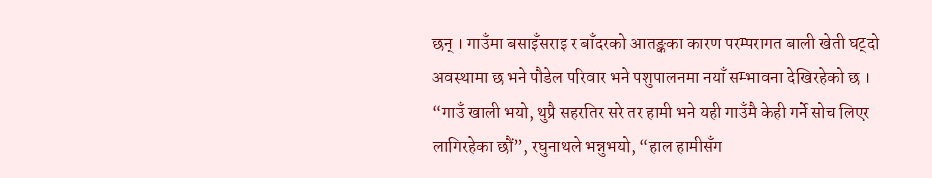छन् । गाउँमा बसाइँसराइ र बाँदरको आतङ्कका कारण परम्परागत बाली खेती घट्दो अवस्थामा छ भने पौडेल परिवार भने पशुपालनमा नयाँ सम्भावना देखिरहेको छ । “गाउँ खाली भयो, थुप्रै सहरतिर सरे तर हामी भने यही गाउँमै केही गर्ने सोच लिएर लागिरहेका छौं”, रघुनाथले भन्नुभयो, “हाल हामीसँग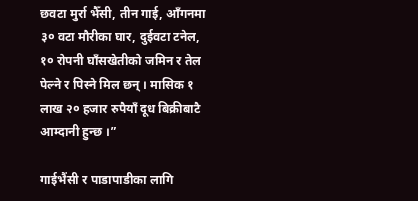छवटा मुर्रा भैँसी, तीन गाई, आँगनमा ३० वटा मौरीका घार, दुईवटा टनेल, १० रोपनी घाँसखेतीको जमिन र तेल पेल्ने र पिस्ने मिल छन् । मासिक १ लाख २० हजार रुपैयाँ दूध बिक्रीबाटै आम्दानी हुन्छ ।”

गाईभैंसी र पाडापाडीका लागि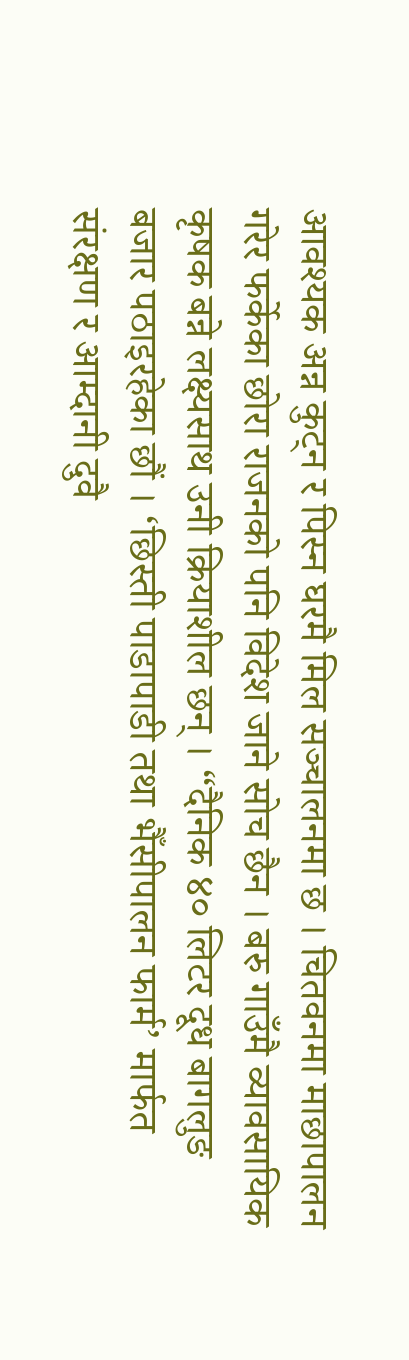आवश्यक अन्न कुट्न र पिस्न घरमै मिल सञ्चालनमा छ । चितवनमा माछापालन गरेर फर्केका छोरा राजनको पनि विदेश जाने सोच छैन । बरु गाउँमै व्यावसायिक कृषक बन्ने लक्ष्यसाथ उनी क्रियाशील छन् । “दैनिक ४० लिटर दूध बागलुङ बजार पठाइरहेका छौं । ‘छिस्ती पाडापाडी तथा भैँसीपालन फार्म’ मार्फत संरक्षण र आम्दानी दुवै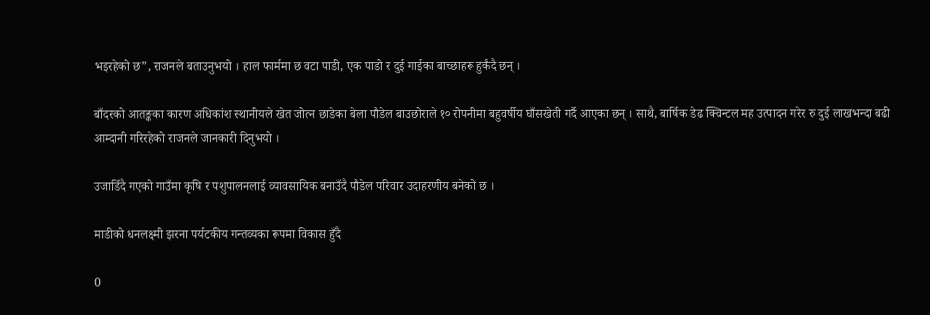भइरहेको छ”, राजनले बताउनुभयो । हाल फार्ममा छ वटा पाडी, एक पाडो र दुई गाईका बाच्छाहरू हुर्कंदै छन् ।

बाँदरको आतङ्कका कारण अधिकांश स्थानीयले खेत जोत्न छाडेका बेला पौडेल बाउछोराले १० रोपनीमा बहुवर्षीय घाँसखेती गर्दै आएका छन् । साथै, बार्षिक डेढ क्विन्टल मह उत्पादन गरेर रु दुई लाखभन्दा बढी आम्दानी गरिरहेको राजनले जानकारी दिनुभयो ।

उजाडिँदै गएको गाउँमा कृषि र पशुपालनलाई व्यावसायिक बनाउँदै पौडेल परिवार उदाहरणीय बनेको छ ।

माडीको धनलक्ष्मी झरना पर्यटकीय गन्तव्यका रूपमा विकास हुँदै

0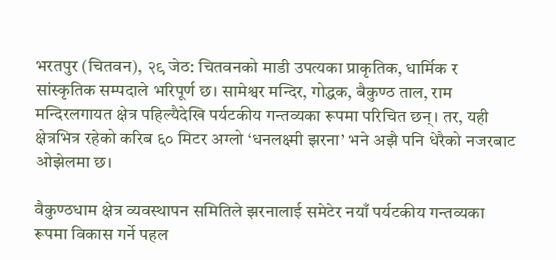भरतपुर (चितवन), २९ जेठ: चितवनको माडी उपत्यका प्राकृतिक, धार्मिक र सांस्कृतिक सम्पदाले भरिपूर्ण छ। सामेश्वर मन्दिर, गोद्धक, बैकुण्ठ ताल, राम मन्दिरलगायत क्षेत्र पहिल्यैदेखि पर्यटकीय गन्तव्यका रूपमा परिचित छन्। तर, यही क्षेत्रभित्र रहेको करिब ६० मिटर अग्लो ‘धनलक्ष्मी झरना’ भने अझै पनि धेरैको नजरबाट ओझेलमा छ।

वैकुण्ठधाम क्षेत्र व्यवस्थापन समितिले झरनालाई समेटेर नयाँ पर्यटकीय गन्तव्यका रूपमा विकास गर्ने पहल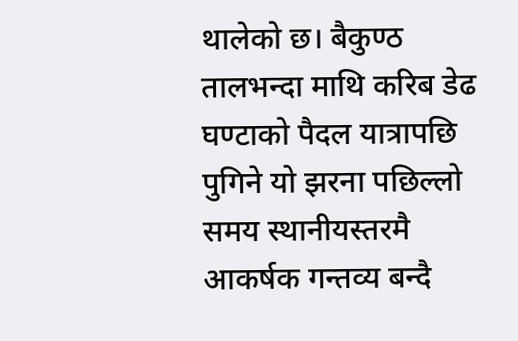थालेको छ। बैकुण्ठ तालभन्दा माथि करिब डेढ घण्टाको पैदल यात्रापछि पुगिने यो झरना पछिल्लो समय स्थानीयस्तरमै आकर्षक गन्तव्य बन्दै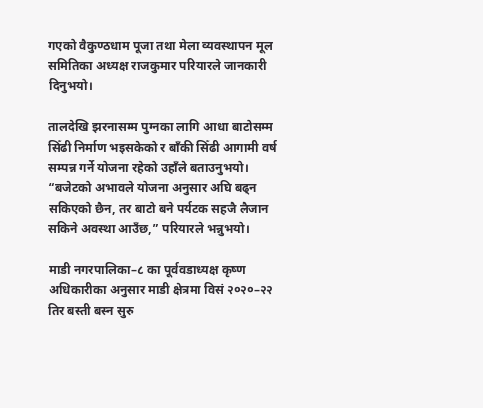गएको वैकुण्ठधाम पूजा तथा मेला व्यवस्थापन मूल समितिका अध्यक्ष राजकुमार परियारले जानकारी दिनुभयो।

तालदेखि झरनासम्म पुग्नका लागि आधा बाटोसम्म सिँढी निर्माण भइसकेको र बाँकी सिँढी आगामी वर्ष सम्पन्न गर्ने योजना रहेको उहाँले बताउनुभयो। “बजेटको अभावले योजना अनुसार अघि बढ्न सकिएको छैन, तर बाटो बने पर्यटक सहजै लैजान सकिने अवस्था आउँछ,” परियारले भन्नुभयो।

माडी नगरपालिका–८ का पूर्ववडाध्यक्ष कृष्ण अधिकारीका अनुसार माडी क्षेत्रमा विसं २०२०–२२ तिर बस्ती बस्न सुरु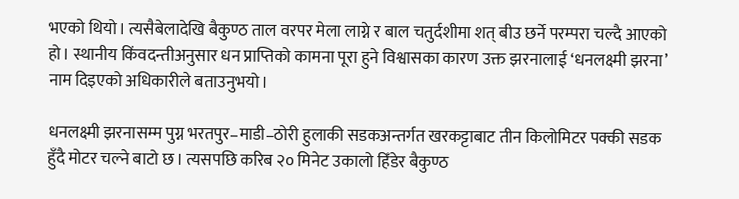भएको थियो। त्यसैबेलादेखि बैकुण्ठ ताल वरपर मेला लाग्ने र बाल चतुर्दशीमा शत् बीउ छर्ने परम्परा चल्दै आएको हो। स्थानीय किंवदन्तीअनुसार धन प्राप्तिको कामना पूरा हुने विश्वासका कारण उक्त झरनालाई ‘धनलक्ष्मी झरना’ नाम दिइएको अधिकारीले बताउनुभयो।

धनलक्ष्मी झरनासम्म पुग्न भरतपुर–माडी–ठोरी हुलाकी सडकअन्तर्गत खरकट्टाबाट तीन किलोमिटर पक्की सडक हुँदै मोटर चल्ने बाटो छ। त्यसपछि करिब २० मिनेट उकालो हिँडेर बैकुण्ठ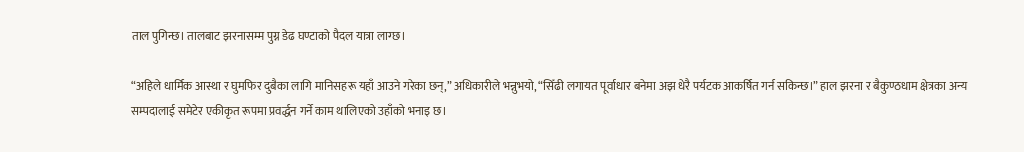ताल पुगिन्छ। तालबाट झरनासम्म पुग्न डेढ घण्टाको पैदल यात्रा लाग्छ।

“अहिले धार्मिक आस्था र घुमफिर दुबैका लागि मानिसहरू यहाँ आउने गरेका छन्,” अधिकारीले भन्नुभयो, “सिँढी लगायत पूर्वाधार बनेमा अझ धेरै पर्यटक आकर्षित गर्न सकिन्छ।” हाल झरना र बैकुण्ठधाम क्षेत्रका अन्य सम्पदालाई समेटेर एकीकृत रूपमा प्रवर्द्धन गर्ने काम थालिएको उहाँको भनाइ छ।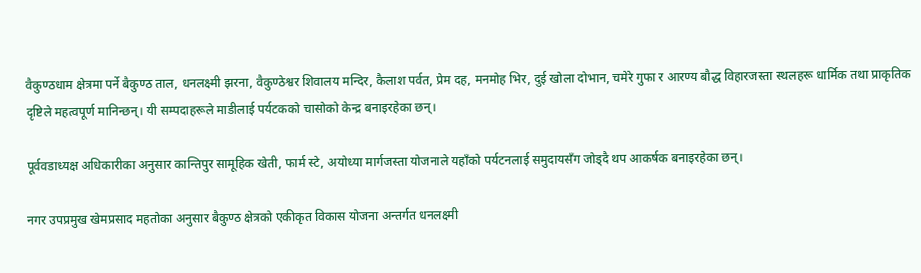वैकुण्ठधाम क्षेत्रमा पर्ने बैकुण्ठ ताल, धनलक्ष्मी झरना, वैकुण्ठेश्वर शिवालय मन्दिर, कैलाश पर्वत, प्रेम दह, मनमोह भिर, दुई खोला दोभान, चमेरे गुफा र आरण्य बौद्ध विहारजस्ता स्थलहरू धार्मिक तथा प्राकृतिक दृष्टिले महत्वपूर्ण मानिन्छन्। यी सम्पदाहरूले माडीलाई पर्यटकको चासोको केन्द्र बनाइरहेका छन्।

पूर्ववडाध्यक्ष अधिकारीका अनुसार कान्तिपुर सामूहिक खेती, फार्म स्टे, अयोध्या मार्गजस्ता योजनाले यहाँको पर्यटनलाई समुदायसँग जोड्दै थप आकर्षक बनाइरहेका छन्।

नगर उपप्रमुख खेमप्रसाद महतोका अनुसार बैकुण्ठ क्षेत्रको एकीकृत विकास योजना अन्तर्गत धनलक्ष्मी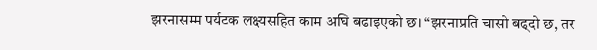झरनासम्म पर्यटक लक्ष्यसहित काम अघि बढाइएको छ। “झरनाप्रति चासो बढ्दो छ, तर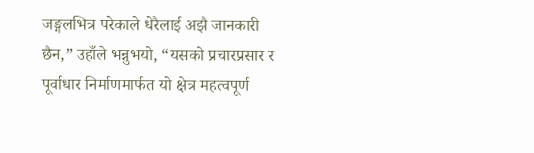जङ्गलभित्र परेकाले धेरैलाई अझै जानकारी छैन,” उहाँले भन्नुभयो, “यसको प्रचारप्रसार र पूर्वाधार निर्माणमार्फत यो क्षेत्र महत्वपूर्ण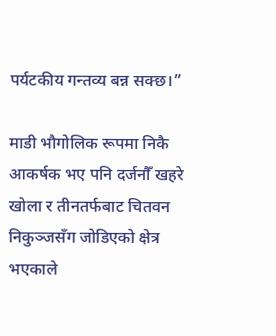पर्यटकीय गन्तव्य बन्न सक्छ।”

माडी भौगोलिक रूपमा निकै आकर्षक भए पनि दर्जनौँ खहरे खोला र तीनतर्फबाट चितवन निकुञ्जसँग जोडिएको क्षेत्र भएकाले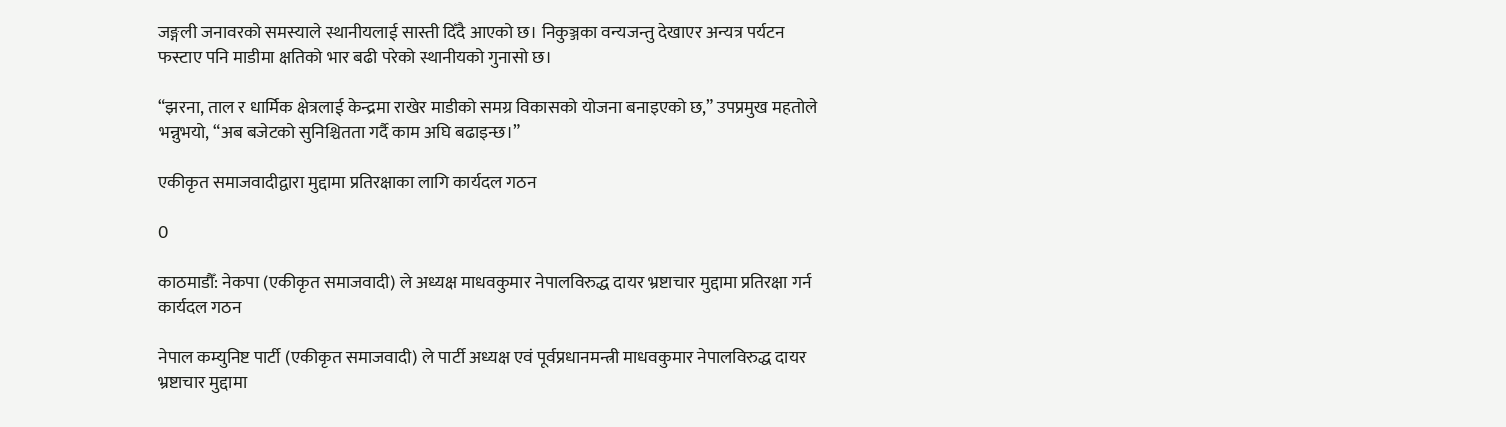जङ्गली जनावरको समस्याले स्थानीयलाई सास्ती दिँदै आएको छ। निकुञ्जका वन्यजन्तु देखाएर अन्यत्र पर्यटन फस्टाए पनि माडीमा क्षतिको भार बढी परेको स्थानीयको गुनासो छ।

“झरना, ताल र धार्मिक क्षेत्रलाई केन्द्रमा राखेर माडीको समग्र विकासको योजना बनाइएको छ,” उपप्रमुख महतोले भन्नुभयो, “अब बजेटको सुनिश्चितता गर्दै काम अघि बढाइन्छ।”

एकीकृत समाजवादीद्वारा मुद्दामा प्रतिरक्षाका लागि कार्यदल गठन

0

काठमाडौँ: नेकपा (एकीकृत समाजवादी) ले अध्यक्ष माधवकुमार नेपालविरुद्ध दायर भ्रष्टाचार मुद्दामा प्रतिरक्षा गर्न कार्यदल गठन

नेपाल कम्युनिष्ट पार्टी (एकीकृत समाजवादी) ले पार्टी अध्यक्ष एवं पूर्वप्रधानमन्त्री माधवकुमार नेपालविरुद्ध दायर भ्रष्टाचार मुद्दामा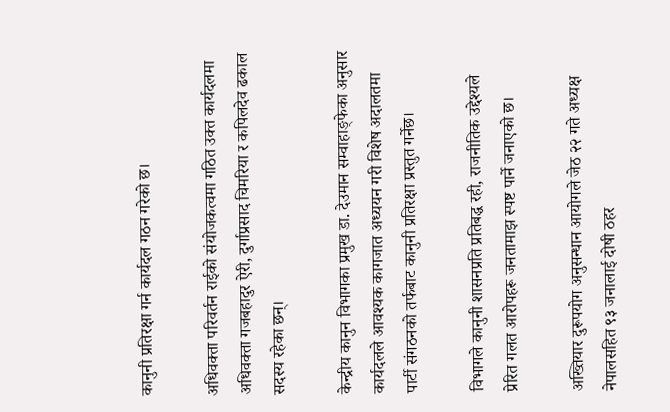कानुनी प्रतिरक्षा गर्न कार्यदल गठन गरेको छ।

अधिवक्ता परिवर्तन राईको संयोजकत्वमा गठित उक्त कार्यदलमा अधिवक्ता गजबहादुर ऐरी, दुर्गाप्रसाद चिमरिया र कपिलदेव ढकाल सदस्य रहेका छन्।

केन्द्रीय कानुन विभागका प्रमुख डा. देउमान सम्वाहाङ्फेका अनुसार कार्यदलले आवश्यक कागजात अध्ययन गरी विशेष अदालतमा पार्टी संगठनको तर्फबाट कानुनी प्रतिरक्षा प्रस्तुत गर्नेछ।

विभागले कानुनी शासनप्रति प्रतिबद्ध रही, राजनीतिक उद्देश्यले प्रेरित गलत आरोपहरू जनतामाझ स्पष्ट पार्ने जनाएको छ।

अख्तियार दुरूपयोग अनुसन्धान आयोगले जेठ २२ गते अध्यक्ष नेपालसहित ९३ जनालाई दोषी ठहर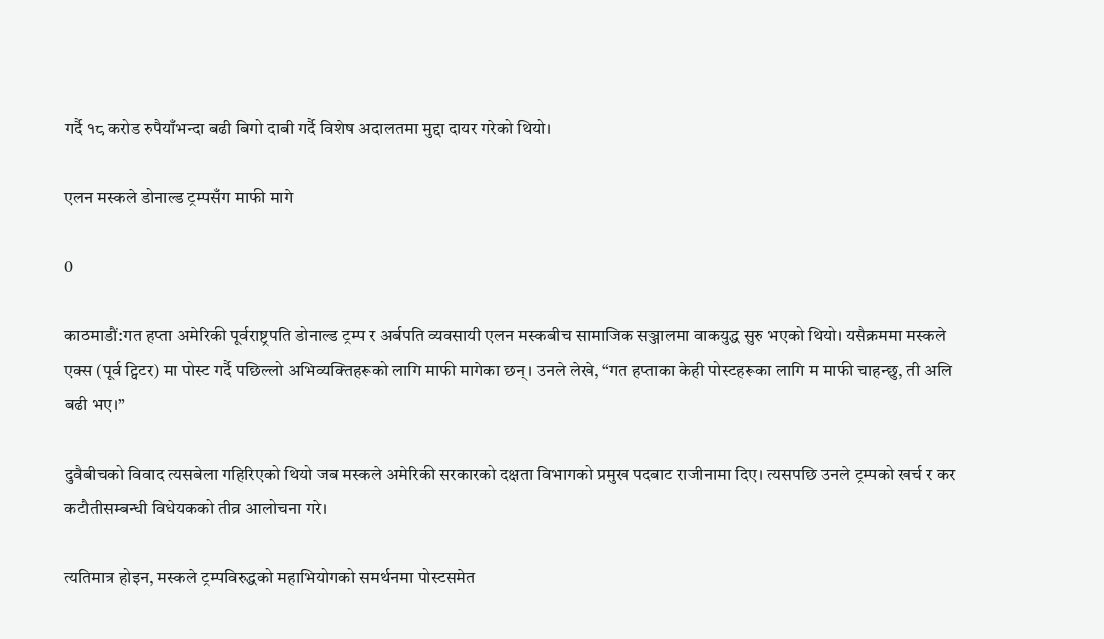गर्दै १८ करोड रुपैयाँभन्दा बढी बिगो दाबी गर्दै विशेष अदालतमा मुद्दा दायर गरेको थियो।

एलन मस्कले डोनाल्ड ट्रम्पसँग माफी मागे

0

काठमाडौं:गत हप्ता अमेरिकी पूर्वराष्ट्रपति डोनाल्ड ट्रम्प र अर्बपति व्यवसायी एलन मस्कबीच सामाजिक सञ्जालमा वाकयुद्ध सुरु भएको थियो। यसैक्रममा मस्कले एक्स (पूर्व ट्विटर) मा पोस्ट गर्दै पछिल्लो अभिव्यक्तिहरूको लागि माफी मागेका छन्। उनले लेखे, “गत हप्ताका केही पोस्टहरूका लागि म माफी चाहन्छु, ती अलि बढी भए।”

दुवैबीचको विवाद त्यसबेला गहिरिएको थियो जब मस्कले अमेरिकी सरकारको दक्षता विभागको प्रमुख पदबाट राजीनामा दिए। त्यसपछि उनले ट्रम्पको खर्च र कर कटौतीसम्बन्धी विधेयकको तीव्र आलोचना गरे।

त्यतिमात्र होइन, मस्कले ट्रम्पविरुद्धको महाभियोगको समर्थनमा पोस्टसमेत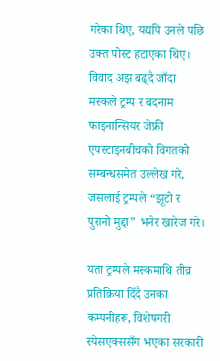गरेका थिए, यद्यपि उनले पछि उक्त पोस्ट हटाएका थिए। विवाद अझ बढ्दै जाँदा मस्कले ट्रम्प र बदनाम फाइनान्सियर जेफ्री एपस्टाइनबीचको विगतको सम्बन्धसमेत उल्लेख गरे, जसलाई ट्रम्पले “झूटो र पुरानो मुद्दा” भनेर खारेज गरे।

यता ट्रम्पले मस्कमाथि तीव्र प्रतिक्रिया दिँदै उनका कम्पनीहरू, विशेषगरी स्पेसएक्ससँग भएका सरकारी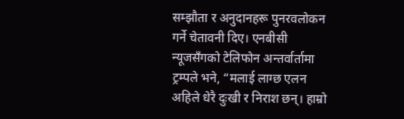सम्झौता र अनुदानहरू पुनरवलोकन गर्ने चेतावनी दिए। एनबीसी न्यूजसँगको टेलिफोन अन्तर्वार्तामा ट्रम्पले भने, “मलाई लाग्छ एलन अहिले धेरै दुःखी र निराश छन्। हाम्रो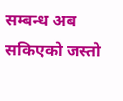सम्बन्ध अब सकिएको जस्तो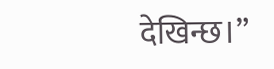देखिन्छ।”